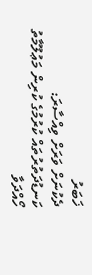ޚަބަރު
ދެކުނަށް ވަރަށް ވިއްސާރަ: ކަނޑުދަތުރުތައް ކުރުމުގެ ކުރިން މަޢުލޫމާތު ހޯއްދަވާ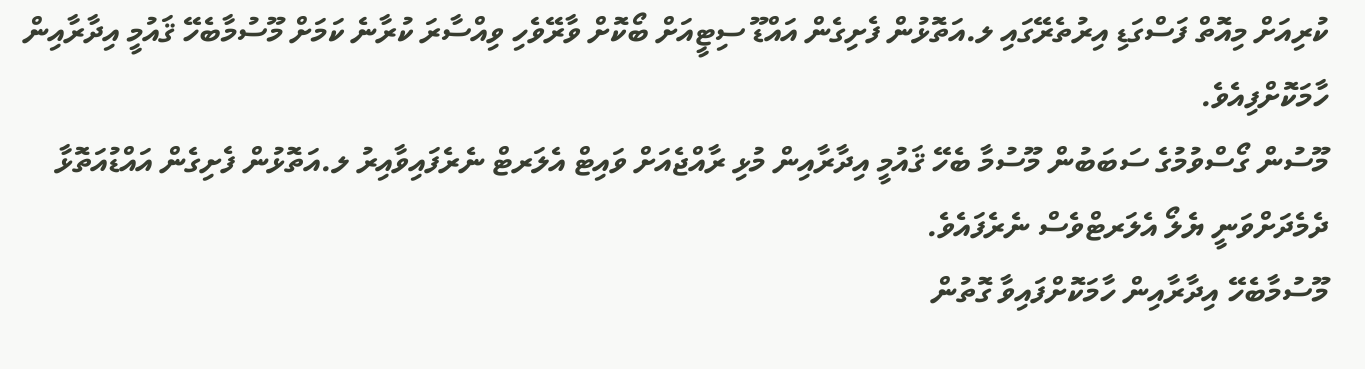ކުރިއަށް މިއޮތް ފަސްގަޑި އިރުތެރޭގައި ލ.އަތޮޅުން ފެށިގެން އައްޑޫ ސިޓީއަށް ބޯކޮށް ވާރޭވެހި ވިއްސާރަ ކުރާނެ ކަމަށް މޫސުމާބެހޭ ޤައުމީ އިދާރާއިން ހާމަކޮށްފިއެވެ.
މޫސުން ގޯސްވުމުގެ ސަބަބުން މޫސުމާ ބެހޭ ޤައުމީ އިދާރާއިން މުޅި ރާއްޖެއަށް ވައިޓް އެލަރޓް ނެރެފައިވާއިރު ލ.އަތޮޅުން ފެށިގެން އައްޑުއަތޮޅާ ދެމެދަށްވަނީ ޔެލޯ އެލަރޓްވެސް ނެރެފައެވެ.
މޫސުމާބެހޭ އިދާރާއިން ހާމަކޮށްފައިވާ ގޮތުން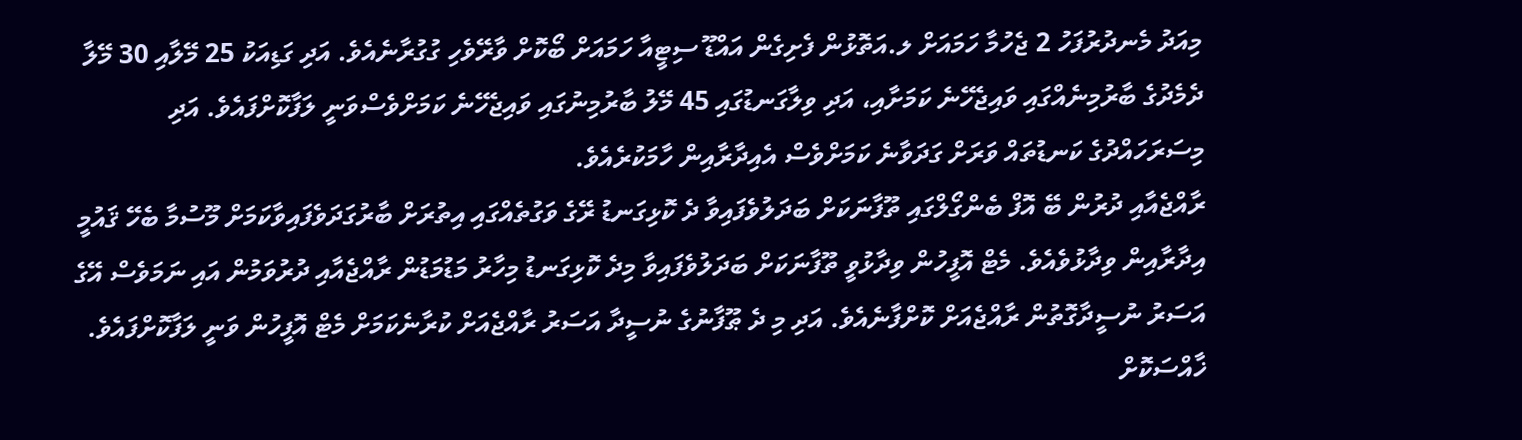މިއަދު މެނދުރުފަހު 2 ޖެހުމާ ހަމައަށް ލ.އަތޮޅުން ފެށިގެން އައްޑޫ ސިޓީއާ ހަމައަށް ބޯކޮށް ވާރޭވެހި ގުގުރާނެއެވެ. އަދި ގަޑިއަކު 25 މޭލާއި 30 މޭލާ ދެމެދުގެ ބާރުމިނެއްގައި ވައިޖެހޭނެ ކަމަށާއި، އަދި ވިލާގަނޑުގައި 45 މޭލު ބާރުމިނުގައި ވައިޖެހޭނެ ކަމަށްވެސްވަނީ ލަފާކޮށްފައެވެ. އަދި މިސަރަހައްދުގެ ކަނޑުތައް ވަރަށް ގަދަވާނެ ކަމަށްވެސް އެއިދާރާއިން ހާމަކުރެއެވެ.
ރާއްޖެއާއި ދުރުން ބޭ އޮފް ބެންގޯލްގައި ތޫފާނަކަށް ބަދަލުވެފައިވާ ދެ ކޮޅިގަނޑު ރޭގެ ވަގުތެއްގައި އިތުރަށް ބާރުގަދަވެފައިވާކަމަށް މޫސުމާ ބެހޭ ޤައުމީ އިދާރާއިން ވިދާޅުވެއެވެ. މެޓް އޮފީހުން ވިދާޅުވީ ތޫފާނަކަށް ބަދަލުވެފައިވާ މިދެ ކޮޅިގަނޑު މިހާރު މަޑުމަޑުން ރާއްޖެއާއި ދުރުވަމުން އައި ނަމަވެސް އޭގެ އަސަރު ނުސީދާގޮތުން ރާއްޖެއަށް ކޮށްފާނެއެވެ. އަދި މި ދެ ޠޫފާނުގެ ނުސީދާ އަސަރު ރާއްޖެއަށް ކުރާނެކަމަށް މެޓް އޮފީހުން ވަނީ ލަފާކޮށްފައެވެ. ޚާއްސަކޮށް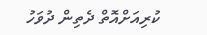ކުރިއަށްއޮތް ދެތިން ދުވަހު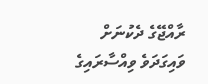ރާއްޖޭގެ ދެކުނަށް ވައިގަދަވެ ވިއްސާރައިގެ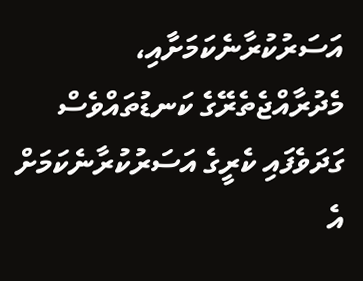އަސަރުކުރާނެކަމަށާއި، މެދުރާއްޖެތެރޭގެ ކަނޑުތައްވެސް ގަދަވެފައި ކެރީގެ އަސަރުކުރާނެކަމަށް އެ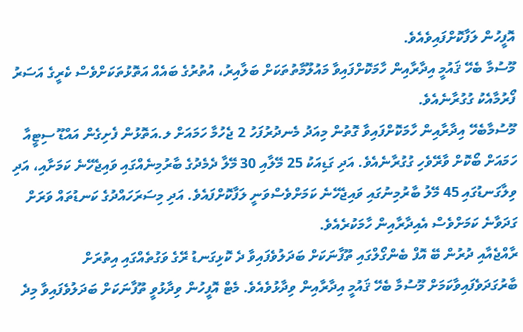އޮފީހުން ލަފާކޮށްފައިވެއެވެ.
މޫސުމާ ބެހޭ ޤައުމީ އިދާރާއިން ހާމަކޮށްފައިވާ މައުލޫމާތުތަކަށް ބަލާއިރު، އުތުރުގެ ބައެއް އަތޮޅުތަކަށްވެސް ކެރީގެ އަސަރު ފޯރުމާއެކު ގުގުރާނެއެވެ.
މޫސުމާބެހޭ އިދާރާއިން ހާމަކޮށްފައިވާ ގޮތުން މިއަދު މެނދުރުފަހު 2 ޖެހުމާ ހަމައަށް ލ.އަތޮޅުން ފެށިގެން އައްޑޫ ސިޓީއާ ހަމައަށް ބޯކޮށް ވާރޭވެހި ގުގުރާނެއެވެ. އަދި ގަޑިއަކު 25 މޭލާއި 30 މޭލާ ދެމެދުގެ ބާރުމިނެއްގައި ވައިޖެހޭނެ ކަމަށާއި، އަދި ވިލާގަނޑުގައި 45 މޭލު ބާރުމިނުގައި ވައިޖެހޭނެ ކަމަށްވެސްވަނީ ލަފާކޮށްފައެވެ. އަދި މިސަރަހައްދުގެ ކަނޑުތައް ވަރަށް ގަދަވާނެ ކަމަށްވެސް އެއިދާރާއިން ހާމަކުރެއެވެ.
ރާއްޖެއާއި ދުރުން ބޭ އޮފް ބެންގޯލްގައި ތޫފާނަކަށް ބަދަލުވެފައިވާ ދެ ކޮޅިގަނޑު ރޭގެ ވަގުތެއްގައި އިތުރަށް ބާރުގަދަވެފައިވާކަމަށް މޫސުމާ ބެހޭ ޤައުމީ އިދާރާއިން ވިދާޅުވެއެވެ. މެޓް އޮފީހުން ވިދާޅުވީ ތޫފާނަކަށް ބަދަލުވެފައިވާ މިދެ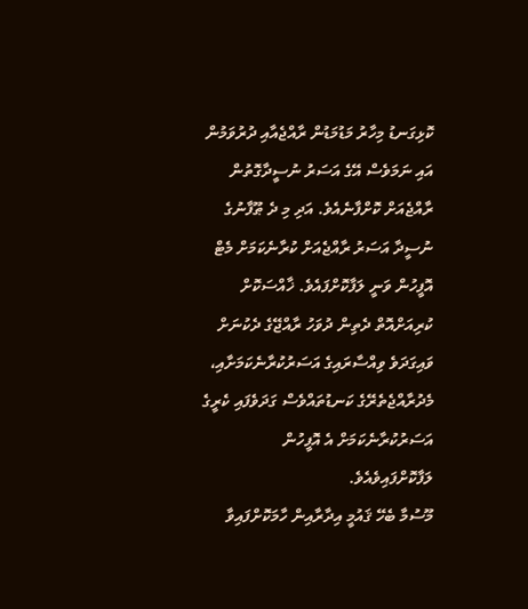ކޮޅިގަނޑު މިހާރު މަޑުމަޑުން ރާއްޖެއާއި ދުރުވަމުން އައި ނަމަވެސް އޭގެ އަސަރު ނުސީދާގޮތުން ރާއްޖެއަށް ކޮށްފާނެއެވެ. އަދި މި ދެ ޠޫފާނުގެ ނުސީދާ އަސަރު ރާއްޖެއަށް ކުރާނެކަމަށް މެޓް އޮފީހުން ވަނީ ލަފާކޮށްފައެވެ. ޚާއްސަކޮށް ކުރިއަށްއޮތް ދެތިން ދުވަހު ރާއްޖޭގެ ދެކުނަށް ވައިގަދަވެ ވިއްސާރައިގެ އަސަރުކުރާނެކަމަށާއި، މެދުރާއްޖެތެރޭގެ ކަނޑުތައްވެސް ގަދަވެފައި ކެރީގެ އަސަރުކުރާނެކަމަށް އެ އޮފީހުން ލަފާކޮށްފައިވެއެވެ.
މޫސުމާ ބެހޭ ޤައުމީ އިދާރާއިން ހާމަކޮށްފައިވާ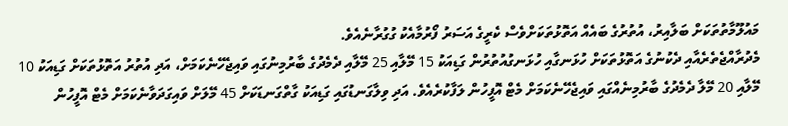މައުލޫމާތުތަކަށް ބަލާއިރު، އުތުރުގެ ބައެއް އަތޮޅުތަކަށްވެސް ކެރީގެ އަސަރު ފޯރުމާއެކު ގުގުރާނެއެވެ.
މެދުރާއްޖެތެރެއާއި ދެކުނުގެ އަތޮޅުތަކަށް ހުޅަނގާއި ހުޅަނގުއުތުރުން ގަޑިއަކު 15 މޭލާއި 25 މޭލާއި ދެމެދުގެ ބާރުމިނުގައި ވައިޖެހޭނެކަމަށް، އަދި އުތުރު އަތޮޅުތަކަށް ގަޑިއަކު 10 މޭލާއި 20 މޭލާ ދެމެދުގެ ބާރުމިނެއްގައި ވައިޖެހޭނެކަމަށް މެޓް އޮފީހުން ލަފާކުރެއެވެ. އަދި ވިލާގަނޑުގައި ގަޑިއަކު ގާތްގަނޑަކަށް 45 މޭލަށް ވައިގަދަވާނެކަމަށް މެޓް އޮފީހުން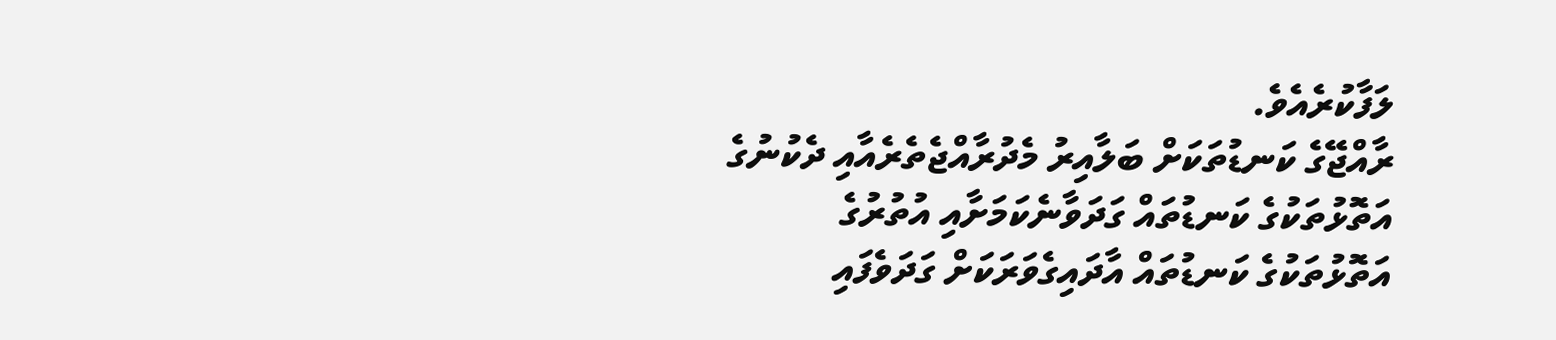ލަފާކުރެއެވެ.
ރާއްޖޭގެ ކަނޑުތަކަށް ބަލާއިރު މެދުރާއްޖެތެރެއާއި ދެކުނުގެ އަތޮޅުތަކުގެ ކަނޑުތައް ގަދަވާނެކަމަށާއި އުތުރުގެ އަތޮޅުތަކުގެ ކަނޑުތައް އާދައިގެވަރަކަށް ގަދަވެފައި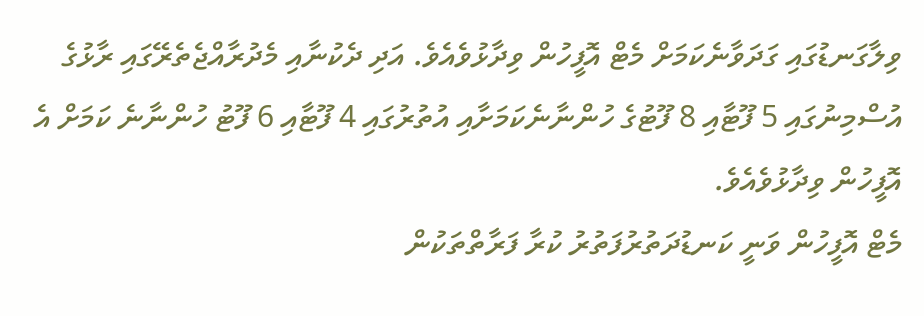ވިލާގަނޑުގައި ގަދަވާނެކަމަށް މެޓް އޮފީހުން ވިދާޅުވެއެވެ. އަދި ދެކުނާއި މެދުރާއްޖެތެރޭގައި ރާޅުގެ އުސްމިނުގައި 5 ފޫޓާއި 8 ފޫޓުގެ ހުންނާނެކަމަށާއި އުތުރުގައި 4 ފޫޓާއި 6 ފޫޓު ހުންނާނެ ކަމަށް އެ އޮފީހުން ވިދާޅުވެއެވެ.
މެޓް އޮފީހުން ވަނީ ކަނޑުދަތުރުފަތުރު ކުރާ ފަރާތްތަކުން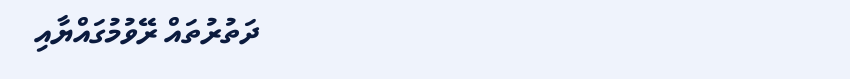ދަތުރުތައް ރޭވުމުގައްޔާއި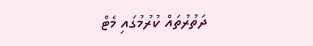ދަތުރުތައް ކުރުމުގައި މެޓް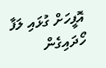އޮފީހަށް ގުޅައި ލަފާ ހޯދައިގެން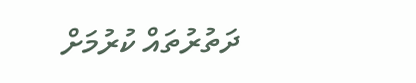ދަތުރުތައް ކުރުމަށް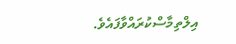އިލްތިމާސްކުރައްވާފައެވެ.